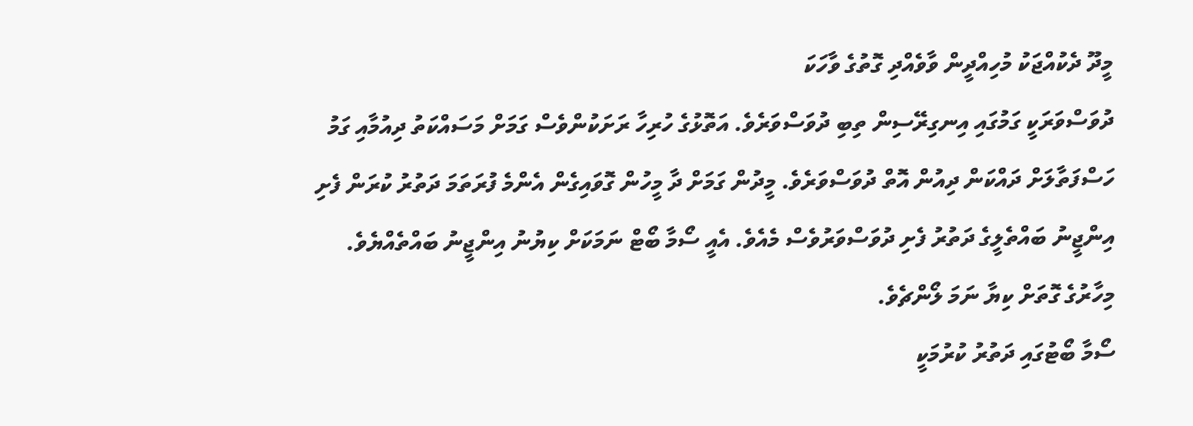މީދޫ ދެކުއްޖަކު މުހިއްދީން ވާވެއްދި ގޮތުގެ ވާހަކަ
ދުވަސްވަރަކީ ގަމުގައި އިނގިރޭސިން ތިބި ދުވަސްވަރެވެ. އަތޮޅުގެ ހުރިހާ ރަށަކުންވެސް ގަމަށް މަސައްކަތު ދިއުމާއި ގަމު ހަސްފަތާލަށް ދައްކަން ދިއުން އޮތް ދުވަސްވަރެވެ. މީދުން ގަމަށް ދާ މީހުން ގޮވައިގެން އެންމެ ފުރަތަމަ ދަތުރު ކުރަން ފެށި އިންޖީނު ބައްތެލީގެ ދަތުރު ފެށި ދުވަސްވަރުވެސް މެއެވެ. އެއީ ސޯމާ ބޯޓް ނަމަކަށް ކިޔުނު އިންޖީނު ބައްތެއްޔެވެ. މިހާރުގެ ގޮތަށް ކިޔާ ނަމަ ލޯންޗެވެ.
ސޯމާ ބޯޓުގައި ދަތުރު ކުރުމަކީ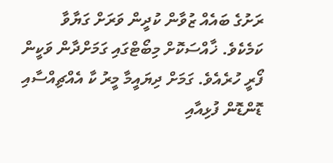ރަށުގެ ބައެއް ޒުވާން ކުދީން ވަރަށް ގަޔާވާ ކަމެކެވެ. ޚާއްސަކޮށް މިބޯޓްގައި ގަމަށްދާން ވަކީން ފޯރީ ހުރެއެވެ. ގަމަށް ދިޔައީމާ މީރު ކާ އެއްޗިއްސާއި ޑޮންޑޮން ފުޅިއާއި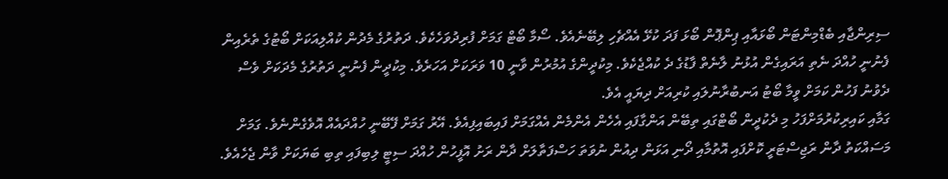ސިރިންޖާއި ބެޑްމިންޓަން ބޯޅައާއި ޕިންޕޮން ބޯޅަ ފަދަ ކުޅޭ އެއްޗެހި ލިބޭނެއެވެ. ސޯމާ ބޯޓް ގަމަށް ފުރިދުވަހެކެވެ. ދަތުރުގެ މެދުން ކުއްލިއަކަށް ބޯޓުގެ ތެރެއިން ފެނުނީ ހުއްދަ ނެތި އަރައިގެން އުޅުނު ލާނެތް ފާޑުގެ ދެ ކުއްޖެކެވެ. މިކުދީންގެ އުމުރުން ވާނީ 10 ވަރަކަށް އަހަރެވެ. މިކުދީން ފެނުނީ ދަތުރުގެ މެދަކަށް ވެސް ދެވުނު ފަހުން ކަމަށް ވީމާ ބޯޓު އަނބުރާނުލައި ކުރިއަށް ދިޔައީ އެވެ.
ގަމާއި ކައިރިކުރުމަށްފަހު މި ދެކުދީން ބޯޓްގައި ތިބޭން އަންގާފައި އެހެން އެންމެން އެއްގަމަށް ފައިބައިފިއެވެ. އޭރު ގަމަށް ފޭބޭނީ ހުއްދައެއް އޮވެގެންނެވެ. ގަމަށް މަސައްކަތު ދާން ރަޖިސްޓަރީ ކޮށްފައި އޮތުމާއި ދޯނި އަޅަން ދިއުން ނުވަތަ ހަސްފަތާލަށް ދާން ރަށު އޮފީހުން ހުއްދަ ސިޓީ ލިބިފައި ތިބި ބަޔަކަށް ވާން ޖެހެއެވެ.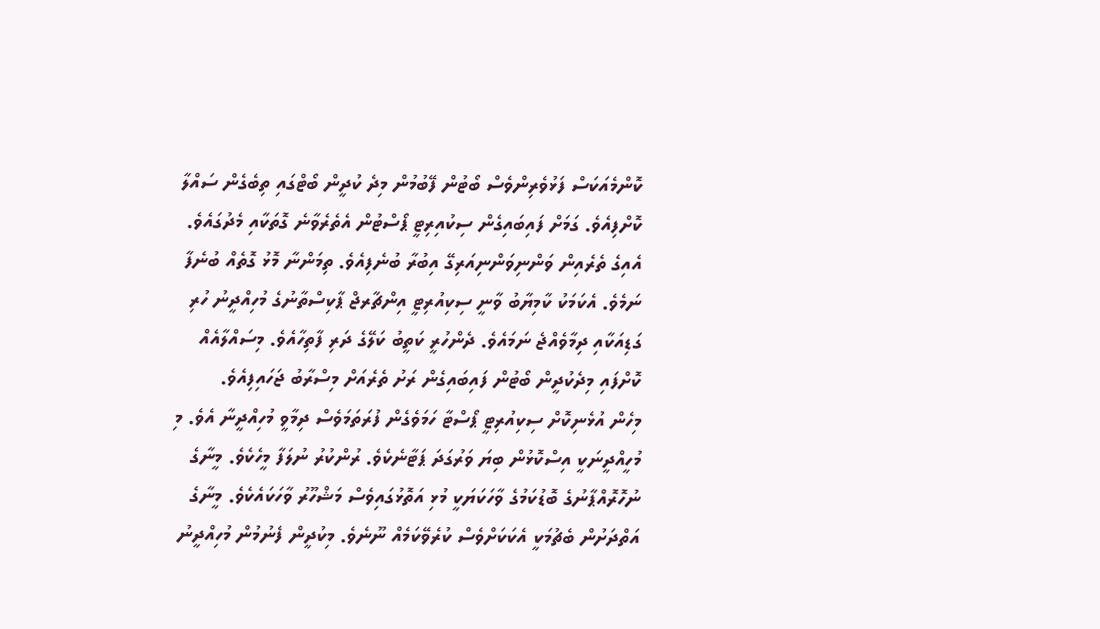ކޮންމެއަކަސް ފަޅުވެރިންވެސް ބޯޓުން ފޭބުމުން މިދެ ކުދީން ބޯޓްގައި ތިބެގެން ސައްލާ ކޮށްފިއެވެ. ގަމަށް ފައިބައިގެން ސިކުއިރިޓީ ޕޯސްޓުން އެތެރެވާނެ ގޮތަކާއި މެދުގައެވެ. އެއިގެ ތެރެއިން ވަންނިވަންނިއަރިގޭ އިބުރާ ބުނެފިއެވެ. ތިމަންނާ މޮޅު ގޮތެއް ބުނެފާ ނަމެވެ. އެކަމަކު ކާމިޔާބު ވާނީ ސިކިއުރިޓީ އިންޗާރޖް ޕާކިސްތާނުގެ މުހިއްދީނު ހުރި ގަޑިއަކާއި ދިމާވެއްޖެ ނަމައެވެ. ދެންހުރީ ކަތީބު ކަލޭގެ ދަރި ފާތިހާއެވެ. މިސައްލާއެއް ކޮށްފައި މިދެކުދީން ބޯޓުން ފައިބައިގެން ރަށު ތެރެއަށް މިސްރާބު ޖަހައިފިއެވެ.
މިހެން އުޅެނިކޮށް ސިކިއުރިޓީ ޕޯސްޓާ ހަމަވެގެން ފުރަތަމަވެސް ދިމާވީ މުހިއްދީނާ އެވެ. މި މުހީއްދީނަކީ އިސްކޮޅުން ބިޔަ ވަރުގަދަ ޕަޓާނެކެވެ. ރުންކުރު ނުލަފާ މީހެކެވެ. މީނާގެ ނުހޮރޮއްޕާނުގެ ބޮޑުކަމުގެ ވާހަކަޔަކީ މުޅި އަތޮޅުގައިވެސް މަޝްހޫރު ވާހަކައެކެވެ. މީނާގެ އަތްދަށުން ބެޗުމަކީ އެކަކަށްވެސް ކުރެވޭކަމެއް ނޫނެވެ. މިކުދީން ފެނުމުން މުހިއްދީނު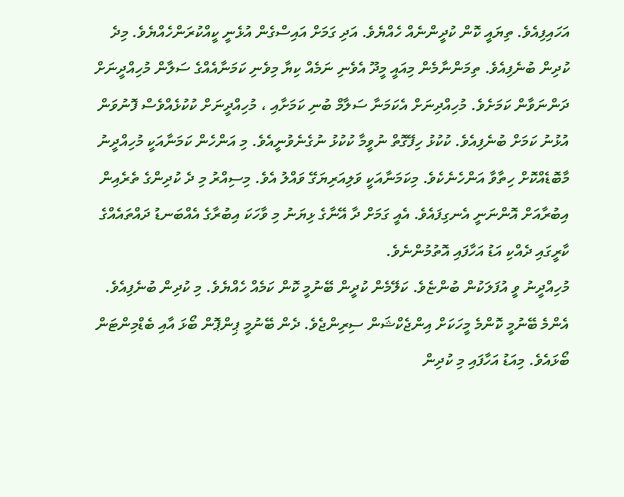އަހައިފިއެވެ. ތިޔައީ ކޮން ކުދީންނެއް ހެއްޔެވެ. އަދި ގަމަށް އައިސްގެން އުޅެނީ ކީއްކުރަންހެއްޔެވެ. މިދެ ކުދިން ބުނެފިއެވެ. ތިމަންނާމެން މިއައީ މީދޫ އެވެނި ނަމެއް ކިޔާ މިވެނި ކަމަނާއެއްގެ ސަލާން މުހިއްދީނަށް ދަންނަވާން ކަމަށެވެ. މުހިއްދިނަށް އެކަމަނާ ސަލާމް ބުނި ކަމަށާއި ، މުހިއްދީނަށް ކުކުޅެއްވެސް ފޮނުވަން އުޅުނު ކަމަށް ބުނެފިއެވެ. ކުކުޅު ހިފޭގޮތް ނުވީމާ ކުކުޅު ނުގެނެވުނީއެވެ. މި އަންހެން ކަމަނާއަކީ މުހިއްދީނު މާބޮޑެއްކޮށް ހިތާވާ އަންހެނެކެވެ. މިކަމަނާއަކީ ވަލިއަރިޔަގޭ ވައްލު އެވެ. މިސިއްރު މި ދެ ކުދިންގެ ތެރެއިން އިބުރާއަށް އޮންނަނީ އެނގިފައެވެ. އެއީ ގަމަށް ދާ އޭނާގެ ޅިޔަނު މި ވާހަކަ އިބުރާގެ އެއްބަނޑު ދައްތައެއްގެ ކާރީގައި ދެއްކި އަޑު އަހާފައި އޮތުމުންނެވެ.
މުހިއްދީނު ވީ އުފަލަކުން ބުންޏެވެ. ކަލޭމެން ކުދީން ބޭނުމީ ކޮން ކަމެއް ހެއްޔެވެ. މި ކުދިން ބުނެފިއެވެ. އެންމެ ބޭނުމީ ކޮންމެ މީހަކަށް އިންޖެކްޝަން ސިރިންޖެވެ. ދެން ބޭނުމީ ޕިންޕޮން ބޯޅަ އާއި ބެޑްމިންޓަން ބޯޅައެވެ. މިއަޑު އަހާފައި މި ކުދިން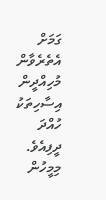ގަމަށް އެތެރެވާން މުހިއްދީން އިސާހިތަކު ހުއްދަ ދީފިއެވެ. މިމީހުން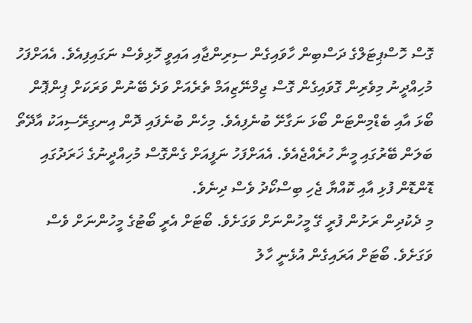ގޮސް ހޮސްޕިޓަލްގެ ދަސްބިން ހާވައިގެން ސިރިންޖާއި އައިވީ ހޮޅިވެސް ނަގައިފިއެވެ. އެއަށްފަހު މުހިއްދީނު މިވެރިން ގޮވައިގެން ގޮސް ޖިމްނޭޒިއަމް ތެރެއަށް ވަދެ ބޭނުން ވަރަކަށް ޕިންޕޮން ބޯޅަ އާއި ބެޑްމިންޓަން ބޯޅަ ނަގާށޭ ބުނެފިއެވެ. މިހެން ބުނެފައި ދޮން އިނގިރޭސިއަކު އާދޭތޯ ބަލަން ބޭރުގައި މީނާ ހުރެއްޖެއެވެ. އެއަށްފަހު ނަފީއަށް ގެންގޮސް މުހިއްދީނުގެ ޚަރަދުގައި ޑޮންޑޮން ފުޅި އާއި ކޮއްޔާ ޖެހި ބިސްކޯދު ވެސް ދިނެވެ.
މި ދެކުދިން ރަށުން ފުރީ ގޭ މީހުންނަށް ވަގަށެވެ. ބޯޓަށް އެރީ ބޯޓުގެ މީހުންނަށް ވެސް ވަގަށެވެ. ބޯޓަށް އަރައިގެން އުޅެނީ ހާލު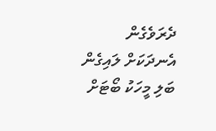ދެރަވެގެން އެނދަކަށް ލައިގެން ބަލި މީހަކު ބޯޓަށް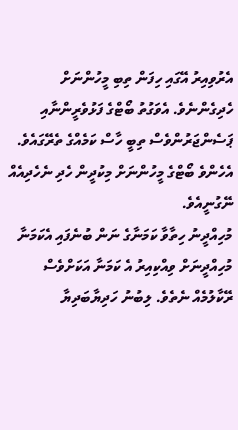އެރުވިއިރު އޭގައި ހިފަން ތިބި މީހުންނަށް ހެދިގެންނެވެ. އެވަގުތު ބޯޓްގެ ފަޅުވެރީންނާއި ޕަސެންޖަރުންވެސް ތިބީ ހާސް ކަމެއްގެ ތެރޭގައެވެ. އެހެންވެ ބޯޓްގެ މީހުންނަށް މިކުދީން ހެދި ނެހެދިއެއް ނޭގުނީއެވެ.
މުހިއްދީނު ހިތާވާ ކަމަނާގެ ނަން ބުނެފައި އެކަމަނާ މުހިއްދީނަށް ވިއްކިއިރު އެ ކަމަނާ އަކަށްވެސް ރޭކާލުމެއް ނެތެވެ. ލިބުނު ހަދިޔާބަދިޔާ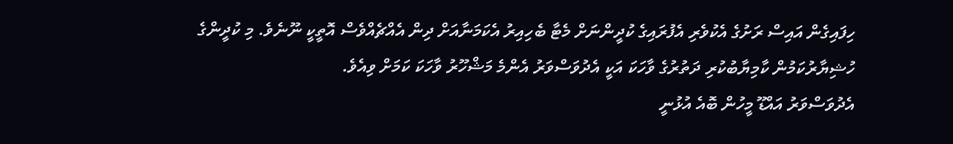ހިފައިގެން އައިސް ރަށުގެ އެކުވެރި އެފުރައިގެ ކުދީންނަށް މެޓާ ބެހިއިރު އެކަމަނާއަށް ދިން އެއްޗެއްވެސް އޮތީކީ ނޫނެވެ. މި ކުދީންގެ ހުޝިޔާރުކަމުން ކާމިޔާބުކުރި ދަތުރުގެ ވާހަކަ އަކީ އެދުވަސްވަރު އެންމެ މަޝްހޫރު ވާހަކަ ކަމަށް ވިއެވެ.
އެދުވަސްވަރު އައްޑޫ މީހުން ބޮއެ އުޅުނީ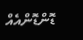ޑޮންޑޮންއެއް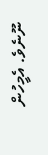ނޫނެވެ. އެމީހުން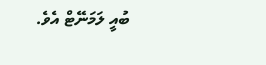ބުއީ ލަމަނޭޓް އެވެ.